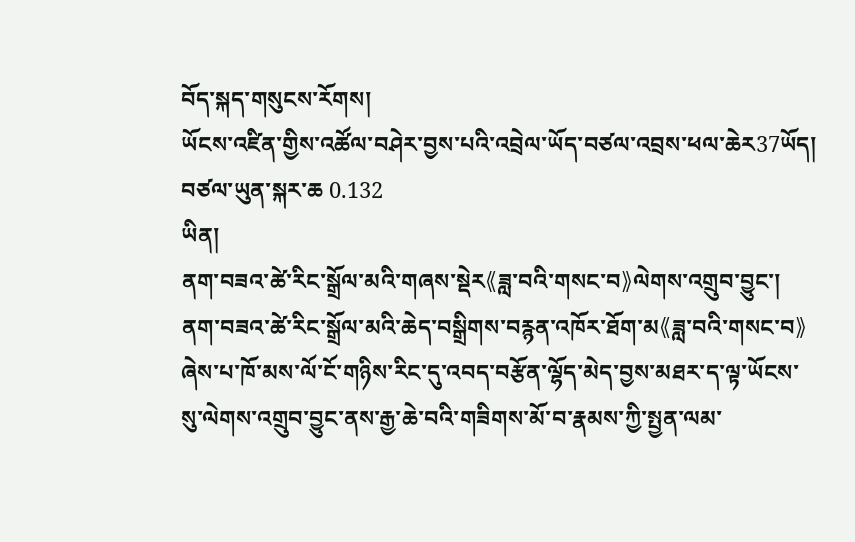བོད་སྐད་གསུངས་རོགས།
ཡོངས་འཛིན་གྱིས་འཚོལ་བཤེར་བྱས་པའི་འབྲེལ་ཡོད་བཙལ་འབྲས་ཕལ་ཆེར37ཡོད། བཙལ་ཡུན་སྐར་ཆ 0.132
ཡིན།
ནག་བཟའ་ཚེ་རིང་སྒྲོལ་མའི་གཞས་སྡེར《ཟླ་བའི་གསང་བ》ལེགས་འགྲུབ་བྱུང་།
ནག་བཟའ་ཚེ་རིང་སྒྲོལ་མའི་ཆེད་བསྒྲིགས་བརྙན་འཁོར་ཐོག་མ《ཟླ་བའི་གསང་བ》ཞེས་པ་ཁོ་མས་ལོ་ངོ་གཉིས་རིང་དུ་འབད་བརྩོན་ལྷོད་མེད་བྱས་མཐར་ད་ལྟ་ཡོངས་སུ་ལེགས་འགྲུབ་བྱུང་ནས་རྒྱ་ཆེ་བའི་གཟིགས་མོ་བ་རྣམས་ཀྱི་སྤྱན་ལམ་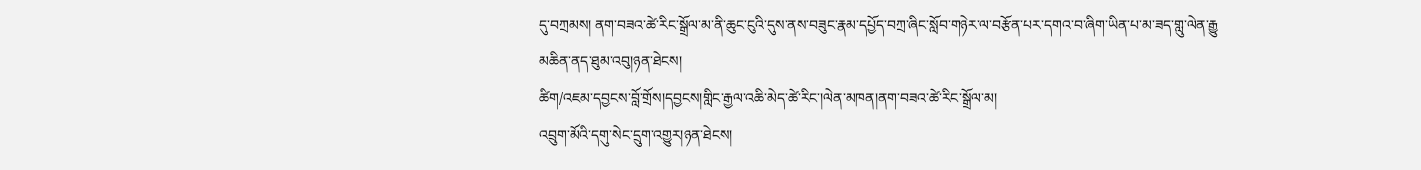དུ་བཀྲམས། ནག་བཟའ་ཚེ་རིང་སྒྲོལ་མ་ནི་ཆུང་ངུའི་དུས་ནས་བཟུང་རྣམ་དཔྱོད་བཀྲ་ཞིང་སློབ་གཉེར་ལ་བརྩོན་པར་དགའ་བ་ཞིག་ཡིན་པ་མ་ཟད་གླུ་ལེན་རྒྱུ
མཆིན་ནད་ཐུམ་འབུ།ཉན་ཐེངས།
ཚིག/འཇམ་དབྱངས་བློ་གྲོས།དབྱངས།གླིང་རྒྱལ་འཆི་མེད་ཚེ་རིང་།ལེན་མཁན།ནག་བཟའ་ཚེ་རིང་སྒྲོལ་མ།
འབྲུག་མོའི་དགུ་སེང་དྲུག་འགྱུར།ཉན་ཐེངས།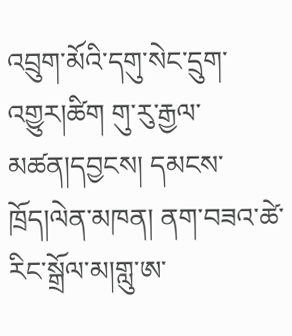འབྲུག་མོའི་དགུ་སེང་དྲུག་འགྱུར།ཚིག གུ་རུ་རྒྱལ་མཚན།དབྱངས། དམངས་ཁྲོད།ལེན་མཁན། ནག་བཟའ་ཚེ་རིང་སྒྲོལ་མ།གླུ་ཨ་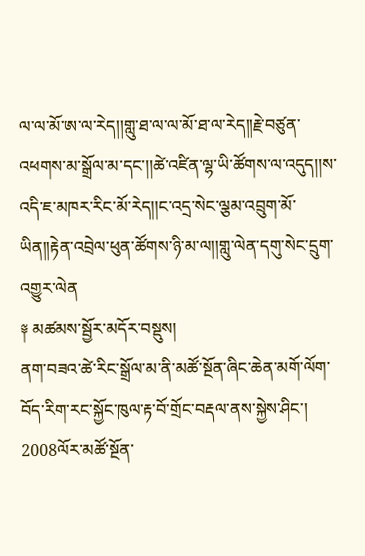ལ་ལ་མོ་ཨ་ལ་རེད།།གླུ་ཐ་ལ་ལ་མོ་ཐ་ལ་རེད།།རྗེ་བཙུན་འཕགས་མ་སྒྲོལ་མ་དང་།།ཚེ་འཛིན་ལྷ་ཡི་ཚོགས་ལ་འདུད།།ས་འདི་ཇ་མཁར་རིང་མོ་རེད།།ང་འདྲ་སེང་ལྕམ་འབྲུག་མོ་ཡིན།།རྟེན་འབྲེལ་ཕུན་ཚོགས་ཉི་མ་ལ།།གླུ་ལེན་དགུ་སེང་དྲུག་འགྱུར་ལེན
༈ མཚམས་སྦྱོར་མདོར་བསྡུས།
ནག་བཟའ་ཚེ་རིང་སྒྲོལ་མ་ནི་མཚོ་སྔོན་ཞིང་ཆེན་མགོ་ལོག་བོད་རིག་རང་སྐྱོང་ཁུལ་རྟ་བོ་གྲོང་བརྡལ་ནས་སྐྱེས་ཤིང་། 2008ལོར་མཚོ་སྔོན་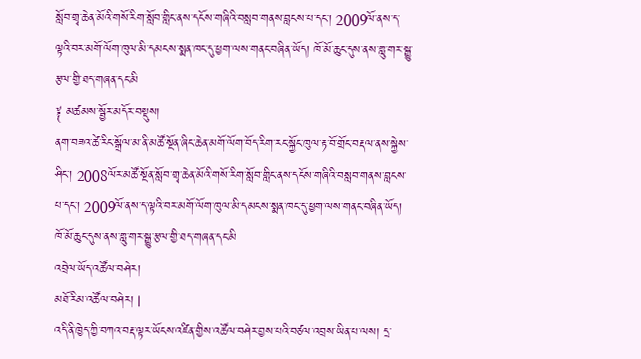སློབ་གྲྭ་ཆེན་མོའི་གསོ་རིག་སློབ་གླིང་ནས་དངོས་གཞིའི་བསླབ་གནས་བླངས་པ་དང་། 2009ལོ་ནས་ད་ལྟའི་བར་མགོ་ལོག་ཁུལ་མི་དམངས་སྨན་ཁང་དུ་ཕྱག་ལས་གནང་བཞིན་ཡོད། ཁོ་མོ་ཆུང་དུས་ནས་གླུ་གར་སྒྱུ་རྩལ་གྱི་ཐད་གཞན་དང་མི
༈ མཚམས་སྦྱོར་མདོར་བསྡུས།
ནག་བཟའ་ཚེ་རིང་སྒྲོལ་མ་ནི་མཚོ་སྔོན་ཞིང་ཆེན་མགོ་ལོག་བོད་རིག་རང་སྐྱོང་ཁུལ་རྟ་བོ་གྲོང་བརྡལ་ནས་སྐྱེས་ཤིང་། 2008ལོར་མཚོ་སྔོན་སློབ་གྲྭ་ཆེན་མོའི་གསོ་རིག་སློབ་གླིང་ནས་དངོས་གཞིའི་བསླབ་གནས་བླངས་པ་དང་། 2009ལོ་ནས་ད་ལྟའི་བར་མགོ་ལོག་ཁུལ་མི་དམངས་སྨན་ཁང་དུ་ཕྱག་ལས་གནང་བཞིན་ཡོད། ཁོ་མོ་ཆུང་དུས་ནས་གླུ་གར་སྒྱུ་རྩལ་གྱི་ཐད་གཞན་དང་མི
འབྲེལ་ཡོད་འཚོལ་བཤེར།
མཐོ་རིམ་འཚོལ་བཤེར། |
འདི་ནི་ཁྱེད་ཀྱི་བཀའ་བརྡ་ལྟར་ཡོངས་འཛིན་གྱིས་འཚོལ་བཤེར་བྱས་པའི་བཙལ་འབྲས་ཡིན་པ་ལས། དྲ་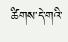ཚིགས་དེ་གའི་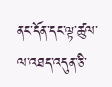ནང་དོན་དང་ལྟ་ཚུལ་ལ་འཐད་འདུན་ཅི་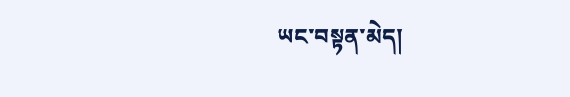ཡང་བསྟན་མེད།